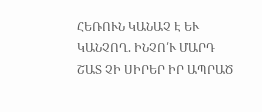ՀԵՌՈՒՆ ԿԱՆԱՉ Է ԵՒ ԿԱՆՉՈՂ. ԻՆՉՈ՛Ւ ՄԱՐԴ ՇԱՏ ՉԻ ՍԻՐԵՐ ԻՐ ԱՊՐԱԾ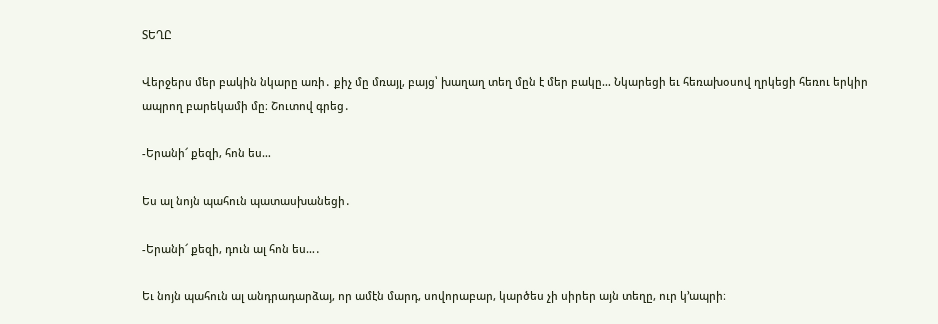ՏԵՂԸ

Վերջերս մեր բակին նկարը առի․ քիչ մը մռայլ, բայց՝ խաղաղ տեղ մըն է մեր բակը… Նկարեցի եւ հեռախօսով ղրկեցի հեռու երկիր ապրող բարեկամի մը։ Շուտով գրեց․

-Երանի՜ քեզի, հոն ես…

Ես ալ նոյն պահուն պատասխանեցի․

-Երանի՜ քեզի, դուն ալ հոն ես…․

Եւ նոյն պահուն ալ անդրադարձայ, որ ամէն մարդ, սովորաբար, կարծես չի սիրեր այն տեղը, ուր կ՚ապրի։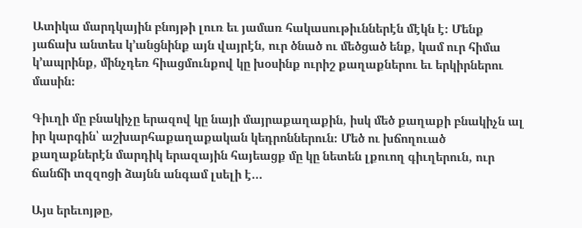Ատիկա մարդկային բնոյթի լուռ եւ յամառ հակասութիւններէն մէկն է։ Մենք յաճախ անտես կ՚անցնինք այն վայրէն, ուր ծնած ու մեծցած ենք, կամ ուր հիմա կ՚ապրինք, մինչդեռ հիացմունքով կը խօսինք ուրիշ քաղաքներու եւ երկիրներու մասին։

Գիւղի մը բնակիչը երազով կը նայի մայրաքաղաքին, իսկ մեծ քաղաքի բնակիչն ալ իր կարգին՝ աշխարհաքաղաքական կեդրոններուն։ Մեծ ու խճողուած քաղաքներէն մարդիկ երազային հայեացք մը կը նետեն լքուող գիւղերուն, ուր ճանճի տզզոցի ձայնն անգամ լսելի է…

Այս երեւոյթը,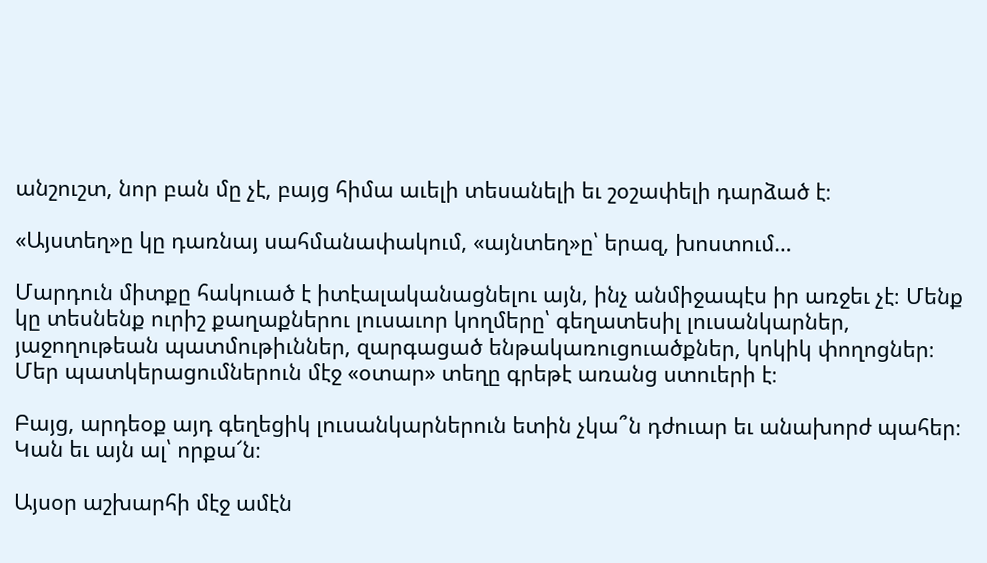անշուշտ, նոր բան մը չէ, բայց հիմա աւելի տեսանելի եւ շօշափելի դարձած է։

«Այստեղ»ը կը դառնայ սահմանափակում, «այնտեղ»ը՝ երազ, խոստում…

Մարդուն միտքը հակուած է իտէալականացնելու այն, ինչ անմիջապէս իր առջեւ չէ։ Մենք կը տեսնենք ուրիշ քաղաքներու լուսաւոր կողմերը՝ գեղատեսիլ լուսանկարներ, յաջողութեան պատմութիւններ, զարգացած ենթակառուցուածքներ, կոկիկ փողոցներ։ Մեր պատկերացումներուն մէջ «օտար» տեղը գրեթէ առանց ստուերի է։

Բայց, արդեօք այդ գեղեցիկ լուսանկարներուն ետին չկա՞ն դժուար եւ անախորժ պահեր։ Կան եւ այն ալ՝ որքա՜ն։

Այսօր աշխարհի մէջ ամէն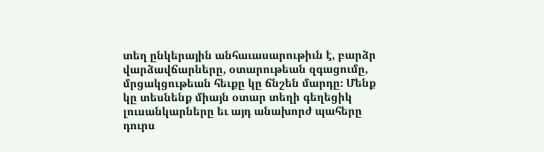տեղ ընկերային անհաւասարութիւն է, բարձր վարձավճարները, օտարութեան զգացումը, մրցակցութեան հեւքը կը ճնշեն մարդը։ Մենք կը տեսնենք միայն օտար տեղի գեղեցիկ լուսանկարները եւ այդ անախորժ պահերը դուրս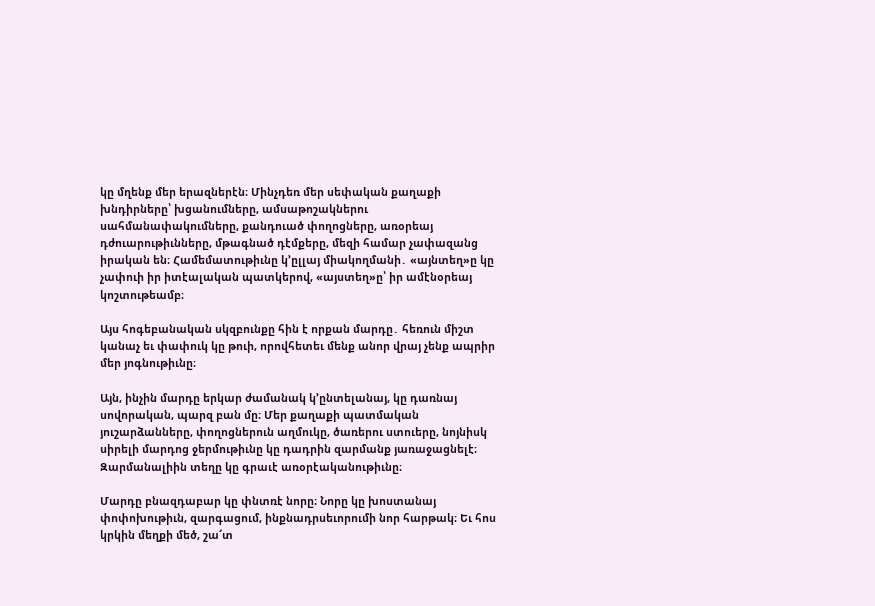կը մղենք մեր երազներէն։ Մինչդեռ մեր սեփական քաղաքի խնդիրները՝ խցանումները, ամսաթոշակներու սահմանափակումները, քանդուած փողոցները, առօրեայ դժուարութիւնները, մթագնած դէմքերը, մեզի համար չափազանց իրական են։ Համեմատութիւնը կ՚ըլլայ միակողմանի․ «այնտեղ»ը կը չափուի իր իտէալական պատկերով, «այստեղ»ը՝ իր ամէնօրեայ կոշտութեամբ։

Այս հոգեբանական սկզբունքը հին է որքան մարդը․ հեռուն միշտ կանաչ եւ փափուկ կը թուի, որովհետեւ մենք անոր վրայ չենք ապրիր մեր յոգնութիւնը։

Այն, ինչին մարդը երկար ժամանակ կ՚ընտելանայ, կը դառնայ սովորական, պարզ բան մը։ Մեր քաղաքի պատմական յուշարձանները, փողոցներուն աղմուկը, ծառերու ստուերը, նոյնիսկ սիրելի մարդոց ջերմութիւնը կը դադրին զարմանք յառաջացնելէ։ Զարմանալիին տեղը կը գրաւէ առօրէականութիւնը։

Մարդը բնազդաբար կը փնտռէ նորը։ Նորը կը խոստանայ փոփոխութիւն, զարգացում, ինքնադրսեւորումի նոր հարթակ։ Եւ հոս կրկին մեղքի մեծ, շա՜տ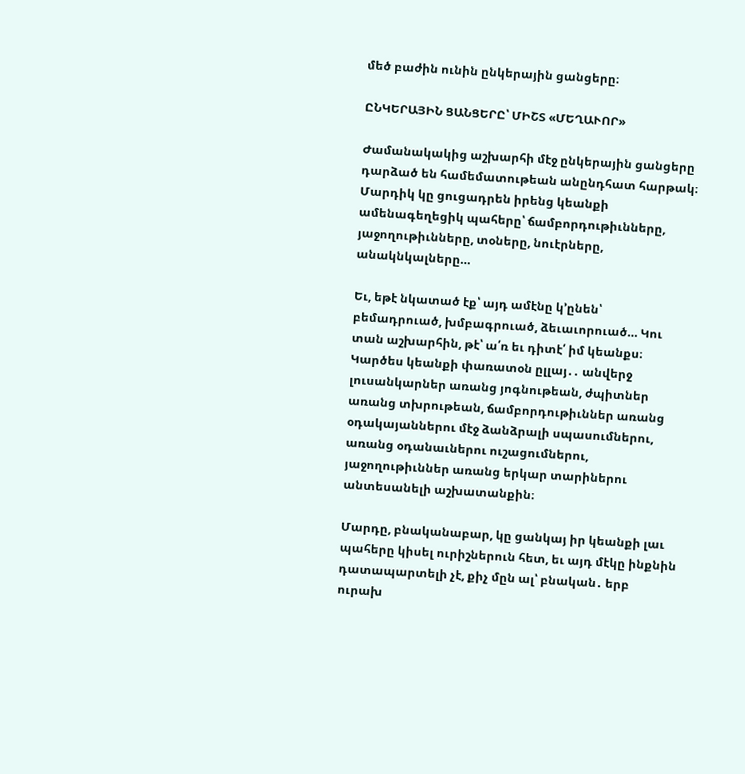մեծ բաժին ունին ընկերային ցանցերը։

ԸՆԿԵՐԱՅԻՆ ՑԱՆՑԵՐԸ՝ ՄԻՇՏ «ՄԵՂԱՒՈՐ»

Ժամանակակից աշխարհի մէջ ընկերային ցանցերը դարձած են համեմատութեան անընդհատ հարթակ։ Մարդիկ կը ցուցադրեն իրենց կեանքի ամենագեղեցիկ պահերը՝ ճամբորդութիւնները, յաջողութիւնները, տօները, նուէրները, անակնկալները…

Եւ, եթէ նկատած էք՝ այդ ամէնը կ՚ընեն՝ բեմադրուած, խմբագրուած, ձեւաւորուած… Կու տան աշխարհին, թէ՝ ա՛ռ եւ դիտէ՛ իմ կեանքս։ Կարծես կեանքի փառատօն ըլլայ․․ անվերջ լուսանկարներ առանց յոգնութեան, ժպիտներ առանց տխրութեան, ճամբորդութիւններ առանց օդակայաններու մէջ ձանձրալի սպասումներու, առանց օդանաւներու ուշացումներու, յաջողութիւններ առանց երկար տարիներու անտեսանելի աշխատանքին։

Մարդը, բնականաբար, կը ցանկայ իր կեանքի լաւ պահերը կիսել ուրիշներուն հետ, եւ այդ մէկը ինքնին դատապարտելի չէ, քիչ մըն ալ՝ բնական․ երբ ուրախ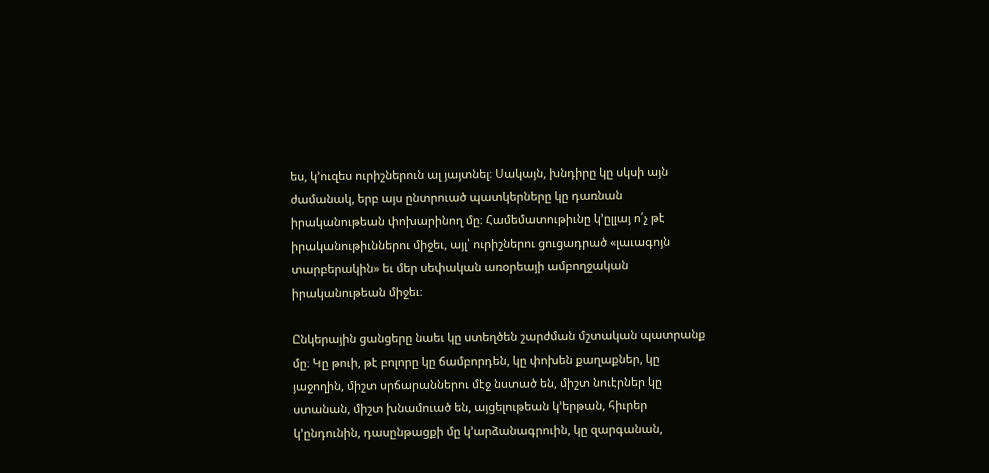ես, կ՚ուզես ուրիշներուն ալ յայտնել։ Սակայն, խնդիրը կը սկսի այն ժամանակ, երբ այս ընտրուած պատկերները կը դառնան իրականութեան փոխարինող մը։ Համեմատութիւնը կ՚ըլլայ ո՛չ թէ իրականութիւններու միջեւ, այլ՝ ուրիշներու ցուցադրած «լաւագոյն տարբերակին» եւ մեր սեփական առօրեայի ամբողջական իրականութեան միջեւ։

Ընկերային ցանցերը նաեւ կը ստեղծեն շարժման մշտական պատրանք մը։ Կը թուի, թէ բոլորը կը ճամբորդեն, կը փոխեն քաղաքներ, կը յաջողին, միշտ սրճարաններու մէջ նստած են, միշտ նուէրներ կը ստանան, միշտ խնամուած են, այցելութեան կ՚երթան, հիւրեր կ՚ընդունին, դասընթացքի մը կ՚արձանագրուին, կը զարգանան,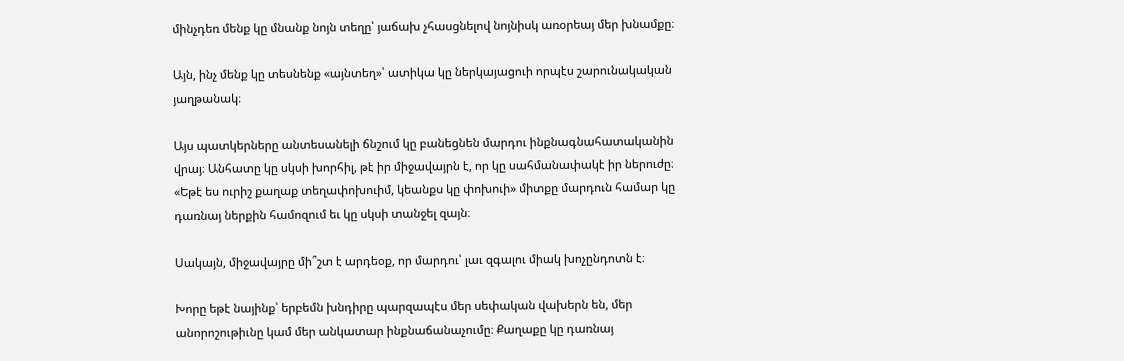մինչդեռ մենք կը մնանք նոյն տեղը՝ յաճախ չհասցնելով նոյնիսկ առօրեայ մեր խնամքը։

Այն, ինչ մենք կը տեսնենք «այնտեղ»՝ ատիկա կը ներկայացուի որպէս շարունակական յաղթանակ։

Այս պատկերները անտեսանելի ճնշում կը բանեցնեն մարդու ինքնագնահատականին վրայ։ Անհատը կը սկսի խորհիլ, թէ իր միջավայրն է, որ կը սահմանափակէ իր ներուժը։ «Եթէ ես ուրիշ քաղաք տեղափոխուիմ, կեանքս կը փոխուի» միտքը մարդուն համար կը դառնայ ներքին համոզում եւ կը սկսի տանջել զայն։

Սակայն, միջավայրը մի՞շտ է արդեօք, որ մարդու՝ լաւ զգալու միակ խոչընդոտն է։

Խորը եթէ նայինք՝ երբեմն խնդիրը պարզապէս մեր սեփական վախերն են, մեր անորոշութիւնը կամ մեր անկատար ինքնաճանաչումը։ Քաղաքը կը դառնայ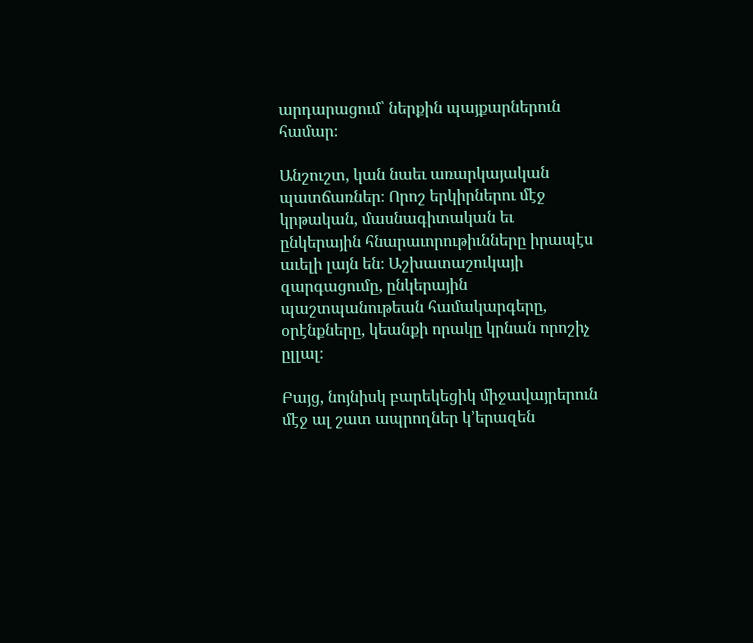արդարացում՝ ներքին պայքարներուն համար։

Անշուշտ, կան նաեւ առարկայական պատճառներ։ Որոշ երկիրներու մէջ կրթական, մասնագիտական եւ ընկերային հնարաւորութիւնները իրապէս աւելի լայն են։ Աշխատաշուկայի զարգացումը, ընկերային պաշտպանութեան համակարգերը, օրէնքները, կեանքի որակը կրնան որոշիչ ըլլալ։

Բայց, նոյնիսկ բարեկեցիկ միջավայրերուն մէջ ալ շատ ապրողներ կ՚երազեն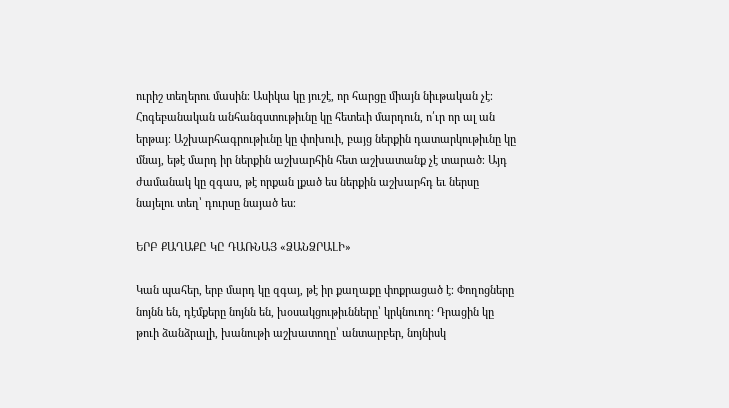ուրիշ տեղերու մասին։ Ասիկա կը յուշէ, որ հարցը միայն նիւթական չէ։ Հոգեբանական անհանգստութիւնը կը հետեւի մարդուն, ո՛ւր որ ալ ան երթայ։ Աշխարհագրութիւնը կը փոխուի, բայց ներքին դատարկութիւնը կը մնայ, եթէ մարդ իր ներքին աշխարհին հետ աշխատանք չէ տարած։ Այդ ժամանակ կը զգաս, թէ որքան լքած ես ներքին աշխարհդ եւ ներսը նայելու տեղ՝ դուրսը նայած ես։

ԵՐԲ ՔԱՂԱՔԸ ԿԸ ԴԱՌՆԱՅ «ՁԱՆՁՐԱԼԻ»

Կան պահեր, երբ մարդ կը զգայ, թէ իր քաղաքը փոքրացած է։ Փողոցները նոյնն են, դէմքերը նոյնն են, խօսակցութիւնները՝ կրկնուող։ Դրացին կը թուի ձանձրալի, խանութի աշխատողը՝ անտարբեր, նոյնիսկ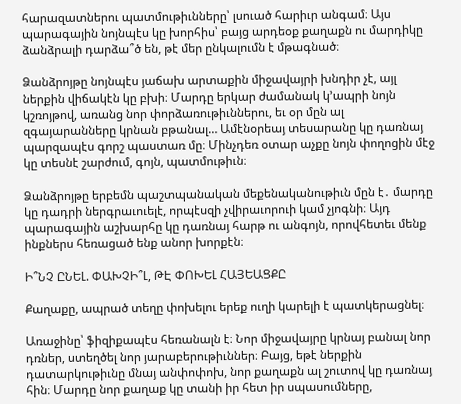հարազատներու պատմութիւնները՝ լսուած հարիւր անգամ։ Այս պարագային նոյնպէս կը խորհիս՝ բայց արդեօք քաղաքն ու մարդիկը ձանձրալի դարձա՞ծ են, թէ մեր ընկալումն է մթագնած։

Ձանձրոյթը նոյնպէս յաճախ արտաքին միջավայրի խնդիր չէ, այլ ներքին վիճակէն կը բխի։ Մարդը երկար ժամանակ կ՚ապրի նոյն կշռոյթով, առանց նոր փորձառութիւններու, եւ օր մըն ալ զգայարանները կրնան բթանալ… Ամէնօրեայ տեսարանը կը դառնայ պարզապէս գորշ պաստառ մը։ Մինչդեռ օտար աչքը նոյն փողոցին մէջ կը տեսնէ շարժում, գոյն, պատմութիւն։

Ձանձրոյթը երբեմն պաշտպանական մեքենականութիւն մըն է․ մարդը կը դադրի ներգրաւուելէ, որպէսզի չվիրաւորուի կամ չյոգնի։ Այդ պարագային աշխարհը կը դառնայ հարթ ու անգոյն, որովհետեւ մենք ինքներս հեռացած ենք անոր խորքէն։

Ի՞ՆՉ ԸՆԵԼ. ՓԱԽՉԻ՞Լ, ԹԷ ՓՈԽԵԼ ՀԱՅԵԱՑՔԸ

Քաղաքը, ապրած տեղը փոխելու երեք ուղի կարելի է պատկերացնել։

Առաջինը՝ ֆիզիքապէս հեռանալն է։ Նոր միջավայրը կրնայ բանալ նոր դռներ, ստեղծել նոր յարաբերութիւններ։ Բայց, եթէ ներքին դատարկութիւնը մնայ անփոփոխ, նոր քաղաքն ալ շուտով կը դառնայ հին։ Մարդը նոր քաղաք կը տանի իր հետ իր սպասումները,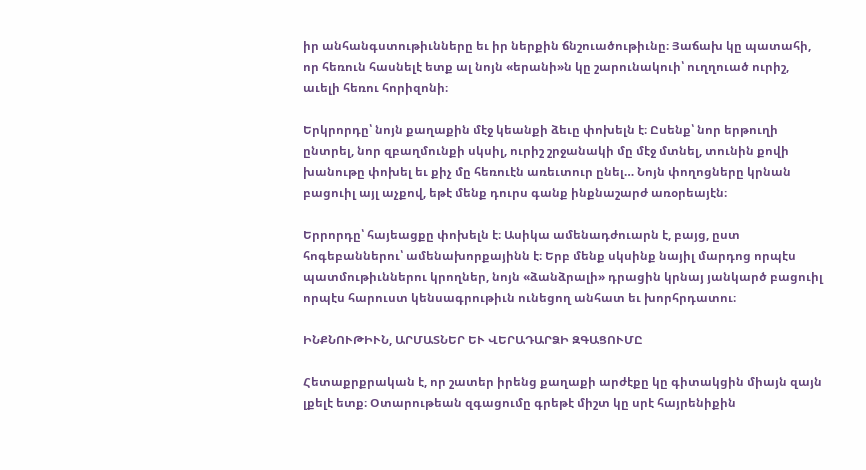իր անհանգստութիւնները եւ իր ներքին ճնշուածութիւնը։ Յաճախ կը պատահի, որ հեռուն հասնելէ ետք ալ նոյն «երանի»ն կը շարունակուի՝ ուղղուած ուրիշ, աւելի հեռու հորիզոնի։

Երկրորդը՝ նոյն քաղաքին մէջ կեանքի ձեւը փոխելն է։ Ըսենք՝ նոր երթուղի ընտրել, նոր զբաղմունքի սկսիլ, ուրիշ շրջանակի մը մէջ մտնել, տունին քովի խանութը փոխել եւ քիչ մը հեռուէն առեւտուր ընել… Նոյն փողոցները կրնան բացուիլ այլ աչքով, եթէ մենք դուրս գանք ինքնաշարժ առօրեայէն։

Երրորդը՝ հայեացքը փոխելն է։ Ասիկա ամենադժուարն է, բայց, ըստ հոգեբաններու՝ ամենախորքայինն է։ Երբ մենք սկսինք նայիլ մարդոց որպէս պատմութիւններու կրողներ, նոյն «ձանձրալի» դրացին կրնայ յանկարծ բացուիլ որպէս հարուստ կենսագրութիւն ունեցող անհատ եւ խորհրդատու։

ԻՆՔՆՈՒԹԻՒՆ, ԱՐՄԱՏՆԵՐ ԵՒ ՎԵՐԱԴԱՐՁԻ ԶԳԱՑՈՒՄԸ

Հետաքրքրական է, որ շատեր իրենց քաղաքի արժէքը կը գիտակցին միայն զայն լքելէ ետք։ Օտարութեան զգացումը գրեթէ միշտ կը սրէ հայրենիքին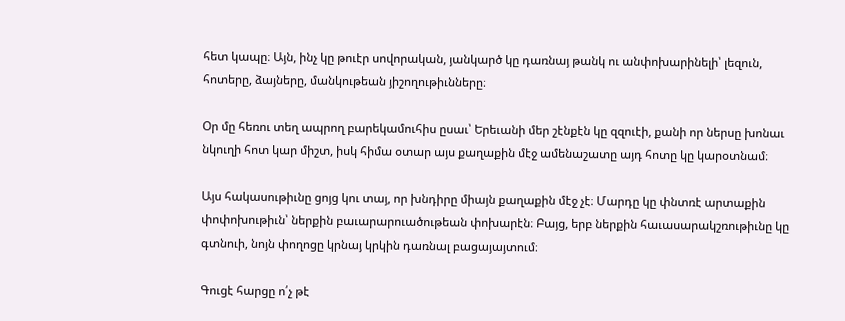հետ կապը։ Այն, ինչ կը թուէր սովորական, յանկարծ կը դառնայ թանկ ու անփոխարինելի՝ լեզուն, հոտերը, ձայները, մանկութեան յիշողութիւնները։

Օր մը հեռու տեղ ապրող բարեկամուհիս ըսաւ՝ Երեւանի մեր շէնքէն կը զզուէի, քանի որ ներսը խոնաւ նկուղի հոտ կար միշտ, իսկ հիմա օտար այս քաղաքին մէջ ամենաշատը այդ հոտը կը կարօտնամ։

Այս հակասութիւնը ցոյց կու տայ, որ խնդիրը միայն քաղաքին մէջ չէ։ Մարդը կը փնտռէ արտաքին փոփոխութիւն՝ ներքին բաւարարուածութեան փոխարէն։ Բայց, երբ ներքին հաւասարակշռութիւնը կը գտնուի, նոյն փողոցը կրնայ կրկին դառնալ բացայայտում։

Գուցէ հարցը ո՛չ թէ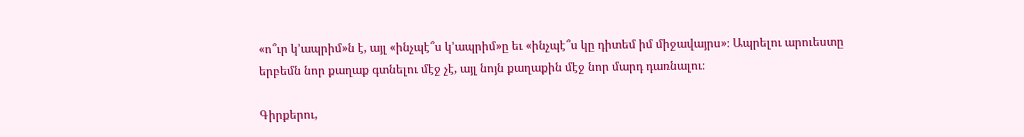«ո՞ւր կ՚ապրիմ»ն է, այլ «ինչպէ՞ս կ՚ապրիմ»ը եւ «ինչպէ՞ս կը դիտեմ իմ միջավայրս»։ Ապրելու արուեստը երբեմն նոր քաղաք գտնելու մէջ չէ, այլ նոյն քաղաքին մէջ նոր մարդ դառնալու։

Գիրքերու,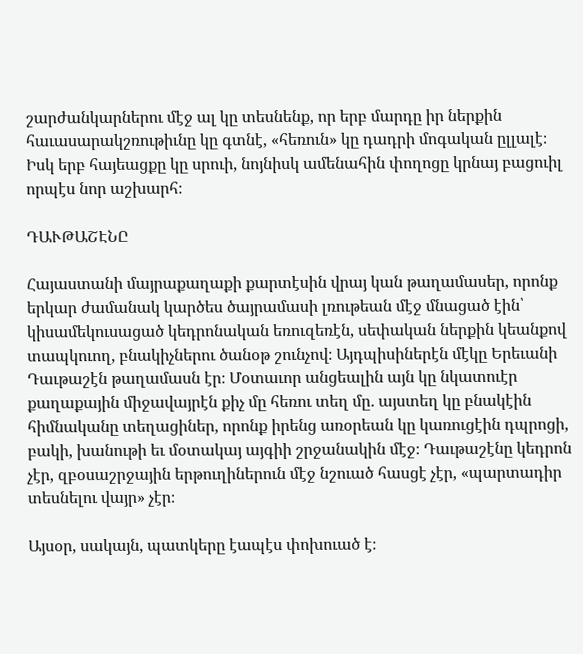շարժանկարներու մէջ ալ կը տեսնենք, որ երբ մարդը իր ներքին հաւասարակշռութիւնը կը գտնէ, «հեռուն» կը դադրի մոգական ըլլալէ։ Իսկ երբ հայեացքը կը սրուի, նոյնիսկ ամենահին փողոցը կրնայ բացուիլ որպէս նոր աշխարհ։

ԴԱՒԹԱՇԷՆԸ

Հայաստանի մայրաքաղաքի քարտէսին վրայ կան թաղամասեր, որոնք երկար ժամանակ կարծես ծայրամասի լռութեան մէջ մնացած էին՝ կիսամեկուսացած կեդրոնական եռուզեռէն, սեփական ներքին կեանքով տապկուող, բնակիչներու ծանօթ շունչով։ Այդպիսիներէն մէկը Երեւանի Դաւթաշէն թաղամասն էր։ Մօտաւոր անցեալին այն կը նկատուէր քաղաքային միջավայրէն քիչ մը հեռու տեղ մը․ այստեղ կը բնակէին հիմնականը տեղացիներ, որոնք իրենց առօրեան կը կառուցէին դպրոցի, բակի, խանութի եւ մօտակայ այգիի շրջանակին մէջ։ Դաւթաշէնը կեդրոն չէր, զբօսաշրջային երթուղիներուն մէջ նշուած հասցէ չէր, «պարտադիր տեսնելու վայր» չէր։

Այսօր, սակայն, պատկերը էապէս փոխուած է։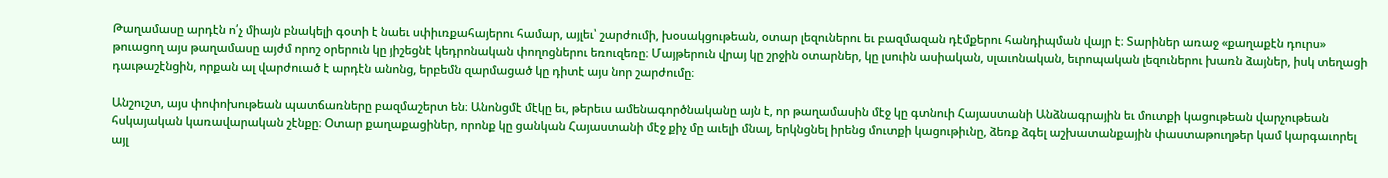Թաղամասը արդէն ո՛չ միայն բնակելի գօտի է նաեւ սփիւռքահայերու համար, այլեւ՝ շարժումի, խօսակցութեան, օտար լեզուներու եւ բազմազան դէմքերու հանդիպման վայր է։ Տարիներ առաջ «քաղաքէն դուրս» թուացող այս թաղամասը այժմ որոշ օրերուն կը յիշեցնէ կեդրոնական փողոցներու եռուզեռը։ Մայթերուն վրայ կը շրջին օտարներ, կը լսուին ասիական, սլաւոնական, եւրոպական լեզուներու խառն ձայներ, իսկ տեղացի դաւթաշէնցին, որքան ալ վարժուած է արդէն անոնց, երբեմն զարմացած կը դիտէ այս նոր շարժումը։

Անշուշտ, այս փոփոխութեան պատճառները բազմաշերտ են։ Անոնցմէ մէկը եւ, թերեւս ամենագործնականը այն է, որ թաղամասին մէջ կը գտնուի Հայաստանի Անձնագրային եւ մուտքի կացութեան վարչութեան հսկայական կառավարական շէնքը։ Օտար քաղաքացիներ, որոնք կը ցանկան Հայաստանի մէջ քիչ մը աւելի մնալ, երկնցնել իրենց մուտքի կացութիւնը, ձեռք ձգել աշխատանքային փաստաթուղթեր կամ կարգաւորել այլ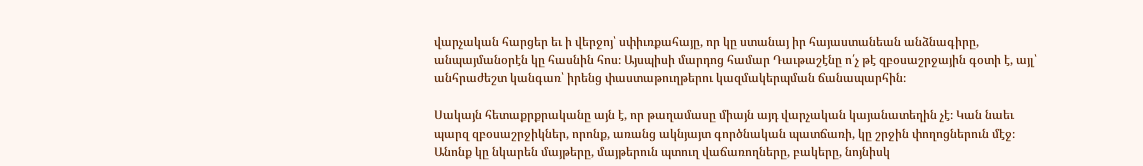վարչական հարցեր եւ ի վերջոյ՝ սփիւռքահայը, որ կը ստանայ իր հայաստանեան անձնագիրը, անպայմանօրէն կը հասնին հոս։ Այսպիսի մարդոց համար Դաւթաշէնը ո՛չ թէ զբօսաշրջային գօտի է, այլ՝ անհրաժեշտ կանգառ՝ իրենց փաստաթուղթերու կազմակերպման ճանապարհին։

Սակայն հետաքրքրականը այն է, որ թաղամասը միայն այդ վարչական կայանատեղին չէ։ Կան նաեւ պարզ զբօսաշրջիկներ, որոնք, առանց ակնյայտ գործնական պատճառի, կը շրջին փողոցներուն մէջ։ Անոնք կը նկարեն մայթերը, մայթերուն պտուղ վաճառողները, բակերը, նոյնիսկ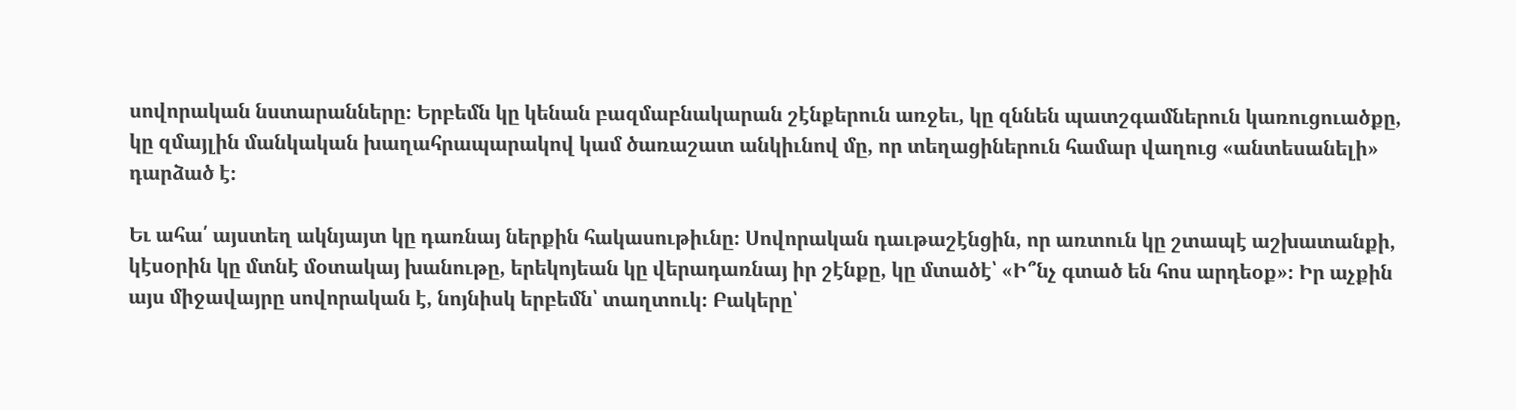սովորական նստարանները։ Երբեմն կը կենան բազմաբնակարան շէնքերուն առջեւ, կը զննեն պատշգամներուն կառուցուածքը, կը զմայլին մանկական խաղահրապարակով կամ ծառաշատ անկիւնով մը, որ տեղացիներուն համար վաղուց «անտեսանելի» դարձած է։

Եւ ահա՛ այստեղ ակնյայտ կը դառնայ ներքին հակասութիւնը։ Սովորական դաւթաշէնցին, որ առտուն կը շտապէ աշխատանքի, կէսօրին կը մտնէ մօտակայ խանութը, երեկոյեան կը վերադառնայ իր շէնքը, կը մտածէ՝ «Ի՞նչ գտած են հոս արդեօք»։ Իր աչքին այս միջավայրը սովորական է, նոյնիսկ երբեմն՝ տաղտուկ։ Բակերը՝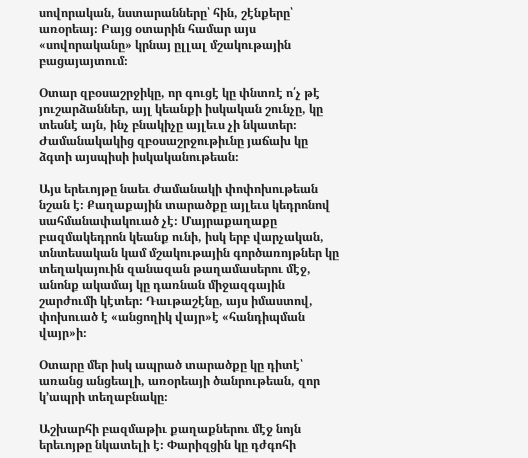սովորական, նստարանները՝ հին, շէնքերը՝ առօրեայ։ Բայց օտարին համար այս «սովորականը» կրնայ ըլլալ մշակութային բացայայտում։

Օտար զբօսաշրջիկը, որ գուցէ կը փնտռէ ո՛չ թէ յուշարձաններ, այլ կեանքի իսկական շունչը, կը տեսնէ այն, ինչ բնակիչը այլեւս չի նկատեր։ Ժամանակակից զբօսաշրջութիւնը յաճախ կը ձգտի այսպիսի իսկականութեան։

Այս երեւոյթը նաեւ ժամանակի փոփոխութեան նշան է։ Քաղաքային տարածքը այլեւս կեդրոնով սահմանափակուած չէ։ Մայրաքաղաքը բազմակեդրոն կեանք ունի, իսկ երբ վարչական, տնտեսական կամ մշակութային գործառոյթներ կը տեղակայուին զանազան թաղամասերու մէջ, անոնք ակամայ կը դառնան միջազգային շարժումի կէտեր։ Դաւթաշէնը, այս իմաստով, փոխուած է «անցողիկ վայր»է «հանդիպման վայր»ի։

Օտարը մեր իսկ ապրած տարածքը կը դիտէ՝ առանց անցեալի, առօրեայի ծանրութեան, զոր կ՚ապրի տեղաբնակը։

Աշխարհի բազմաթիւ քաղաքներու մէջ նոյն երեւոյթը նկատելի է։ Փարիզցին կը դժգոհի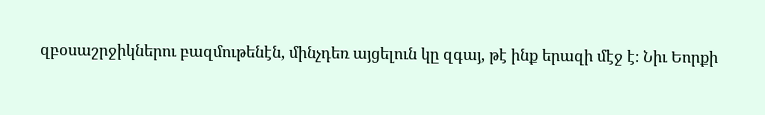զբօսաշրջիկներու բազմութենէն, մինչդեռ այցելուն կը զգայ, թէ ինք երազի մէջ է։ Նիւ Եորքի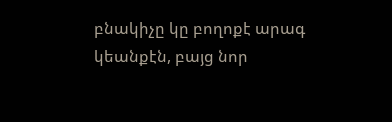բնակիչը կը բողոքէ արագ կեանքէն, բայց նոր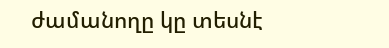ժամանողը կը տեսնէ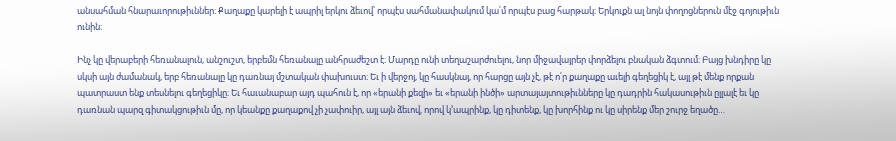անսահման հնարաւորութիւններ։ Քաղաքը կարելի է ապրիլ երկու ձեւով՝ որպէս սահմանափակում կա՛մ որպէս բաց հարթակ։ Երկուքն ալ նոյն փողոցներուն մէջ գոյութիւն ունին։

Ինչ կը վերաբերի հեռանալուն, անշուշտ, երբեմն հեռանալը անհրաժեշտ է։ Մարդը ունի տեղաշարժուելու, նոր միջավայրեր փորձելու բնական ձգտում։ Բայց խնդիրը կը սկսի այն ժամանակ, երբ հեռանալը կը դառնայ մշտական փախուստ։ Եւ ի վերջոյ, կը հասկնայ, որ հարցը այն չէ, թէ ո՛ր քաղաքը աւելի գեղեցիկ է, այլ թէ մենք որքան պատրաստ ենք տեսնելու գեղեցիկը։ Եւ հաւանաբար այդ պահուն է, որ «երանի քեզի» եւ «երանի ինծի» արտայայտութիւնները կը դադրին հակասութիւն ըլլալէ եւ կը դառնան պարզ գիտակցութիւն մը, որ կեանքը քաղաքով չի չափուիր, այլ այն ձեւով, որով կ՚ապրինք, կը դիտենք, կը խորհինք ու կը սիրենք մեր շուրջ եղածը…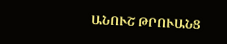ԱՆՈՒՇ ԹՐՈՒԱՆՑ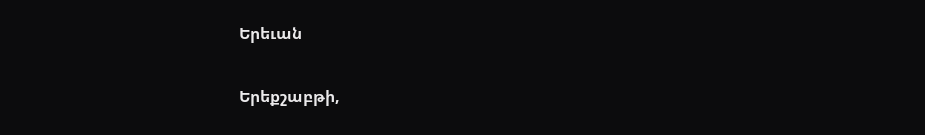Երեւան

Երեքշաբթի,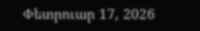Փետրուար 17, 2026